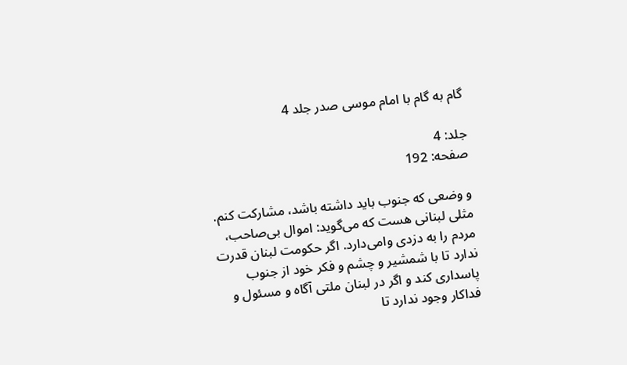گام به گام با امام موسی صدر جلد 4

جلد: 4
صفحه: 192

و وضعی که جنوب باید داشته باشد، مشارکت کنم. مثلی لبنانی هست که می‌گوید: اموال بی‌صاحب، مردم را به دزدی وامی‌دارد. اگر حکومت لبنان قدرت ندارد تا با شمشیر و چشم و فکر خود از جنوب پاسداری کند و اگر در لبنان ملتی آگاه و مسئول و فداکار وجود ندارد تا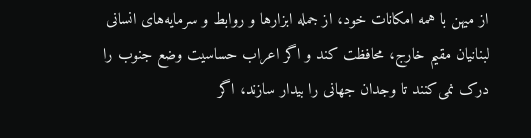از میهن با همه امکانات خود، از جمله ابزارها و روابط و سرمایه‌های انسانی لبنانیان مقیم خارج، محافظت کند و اگر اعراب حساسیت وضع جنوب را درک نمی‌کنند تا وجدان جهانی را بیدار سازند، اگر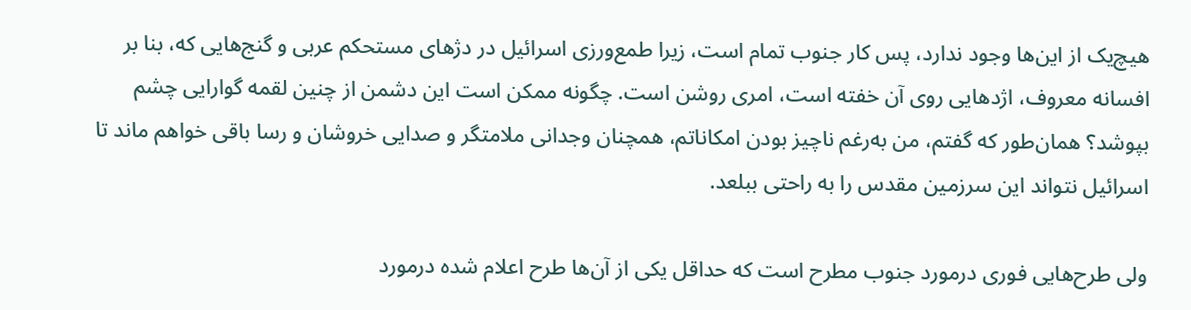هیچ‌یک از این‌ها وجود ندارد، پس کار جنوب تمام است، زیرا طمع‌ورزی اسرائیل در دژهای مستحکم عربی و گنج‌هایی که، بنا بر افسانه معروف، اژدهایی روی آن خفته است، امری روشن است. چگونه ممکن است این دشمن از چنین لقمه گوارایی چشم بپوشد؟ همان‌طور که گفتم، من به‌رغم ناچیز بودن امکاناتم، همچنان وجدانی ملامتگر و صدایی خروشان و رسا باقی خواهم ماند تا اسرائیل نتواند این سرزمین مقدس را به راحتی ببلعد.

ولی طرح‌هایی فوری درمورد جنوب مطرح است که حداقل یکی از آن‌ها طرح اعلام شده درمورد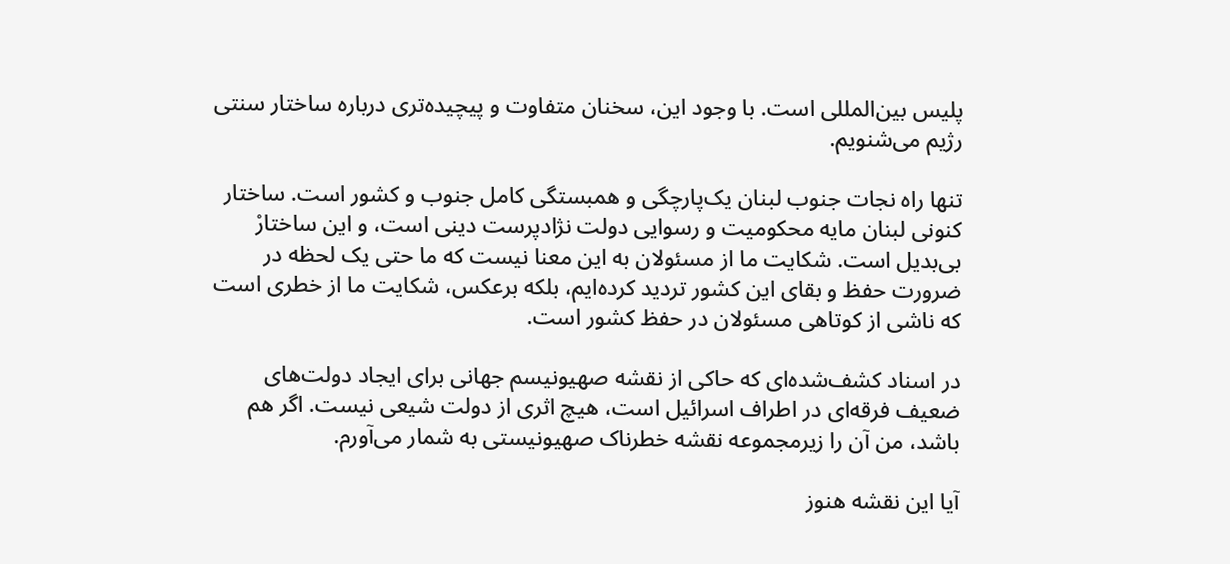پلیس بین‌المللی است. با وجود این، سخنان متفاوت و پیچیده‌تری درباره ساختار سنتی رژیم می‌شنویم.

تنها راه نجات جنوب لبنان یک‌پارچگی و همبستگی کامل جنوب و کشور است. ساختار کنونی لبنان مایه محکومیت و رسوایی دولت نژادپرست دینی است، و این ساختارْ بی‌بدیل است. شکایت ما از مسئولان به این معنا نیست که ما حتی یک لحظه در ضرورت حفظ و بقای این کشور تردید کرده‌ایم، بلکه برعکس، شکایت ما از خطری است که ناشی از کوتاهی مسئولان در حفظ کشور است.

در اسناد کشف‌شده‌ای که حاکی از نقشه صهیونیسم جهانی برای ایجاد دولت‌های ضعیف فرقه‌ای در اطراف اسرائیل است، هیچ اثری از دولت شیعی نیست. اگر هم باشد، من آن را زیرمجموعه نقشه خطرناک صهیونیستی به شمار می‌آورم.

آیا این نقشه هنوز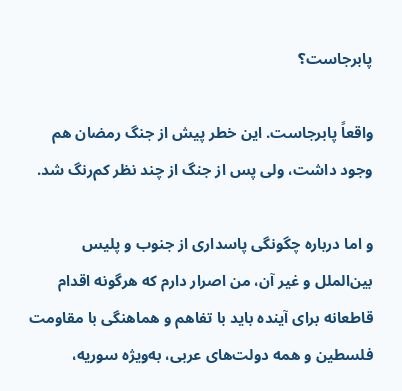پابرجاست؟

واقعاً پابرجاست. این خطر پیش از جنگ رمضان هم وجود داشت، ولی پس از جنگ از چند نظر کم‌رنگ شد.

و اما درباره چگونگی پاسداری از جنوب و پلیس بین‌الملل و غیر آن، من اصرار دارم که هرگونه اقدام قاطعانه برای آینده باید با تفاهم و هماهنگی با مقاومت فلسطین و همه دولت‌های عربی، به‌ویژه سوریه،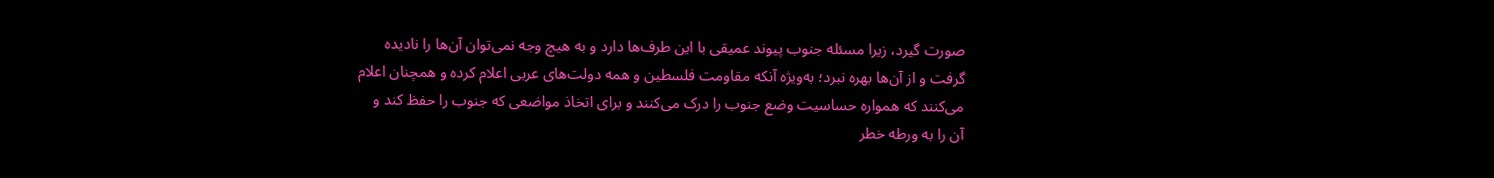صورت گیرد، زیرا مسئله جنوب پیوند عمیقی با این طرف‌ها دارد و به هیچ وجه نمی‌توان آن‌ها را نادیده گرفت و از آن‌ها بهره نبرد؛ به‌ویژه آنکه مقاومت فلسطین و همه دولت‌های عربی اعلام کرده و همچنان اعلام می‌کنند که همواره حساسیت وضع جنوب را درک می‌کنند و برای اتخاذ مواضعی که جنوب را حفظ کند و آن را به ورطه خطر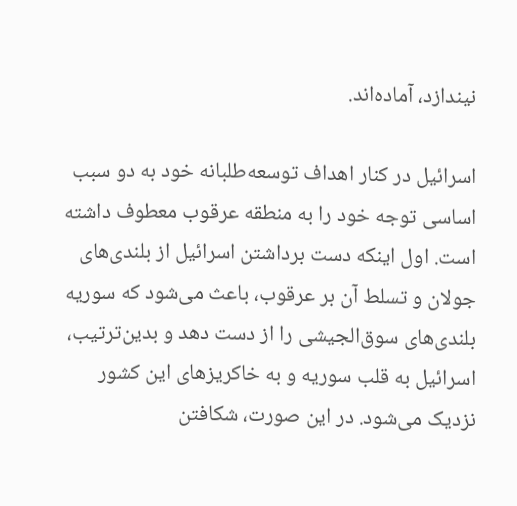نیندازد، آماده‌اند.

اسرائیل در کنار اهداف توسعه‌طلبانه خود به دو سبب اساسی توجه خود را به منطقه عرقوب معطوف داشته است. اول اینکه دست برداشتن اسرائیل از بلندی‌های جولان و تسلط آن بر عرقوب، باعث می‌شود که سوریه بلندی‌های سوق‌الجیشی را از دست دهد و بدین‌ترتیب، اسرائیل به قلب سوریه و به خاکریزهای این کشور نزدیک می‌شود. در این صورت، شکافتن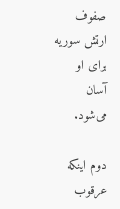صفوف ارتش سوریه برای او آسان می‌شود.

دوم اینکه عرقوب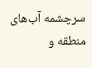سرچشمه آب‌های منطقه و